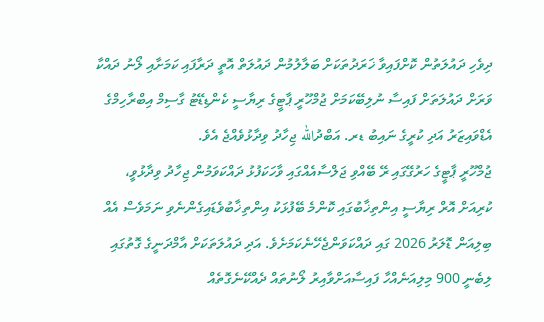ދިވެހި ދައުލަތުން ކޮށްފައިވާ ޚަރަދުތަކަށް ބަލާލުމުން ދައުލަތް އޮތީ ދަރާފައި ކަމަށާއި ލޯނު ދައްކާ ވަރަށް ދައުލަތަށް ފައިސާ ނުލިބޭކަމަށް ޖުމްހޫރީ ޕާޓީގެ ރިޔާސީ ކެންޑިޑޭޓު ގާސިމް އިބްރާހިމްގެ އެޑްވައިޒަރު އަދި ކުރީގެ ނައިބު ޑރ. އަބްދުالله ޖިހާދު ވިދާޅުވެއްޖެ އެވެ.
ޖުމްހޫރީ ޕާޓީގެ ހަރުގޭގައި ރޭ ބޭއްވި ޖަލްސާއެއްގައި ވާހަކަފުޅު ދައްކަވަމުން ޖިހާދު ވިދާޅުވީ، ކުރިއަށް އޮރް ރިޔާސީ އިންތިޚާބުގައި ކޮންމެ ބޭފުޅަކު އިންތިޚާބުވެޑައިގެންނެވި ނަމަވެސް އެއް ބިލިއަން ޑޮލަރު 2026 ގައި ދައްކަވަންޖެހޭނެކަމަށެވެ. އަދި ދައުލަތަކަށް އާމްދަނީގެ ގޮތުގައި ލިބެނީ 900 މިލިއަނެއްހާ ފައިސާއަށްވާއިރު ލޯނުތައް ދެއްކޭނެގޮތެއް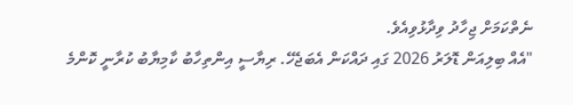ނެތްކަމަށް ޖިހާދު ވިދާޅުވިއެވެ.
"އެއް ބިލިއަން ޑޮލަރު 2026 ގައި ދައްކަން އެބަޖެހޭ. ރިޔާސީ އިންތިހާބު ކާމިޔާބު ކުރާނީ ކޮންމެ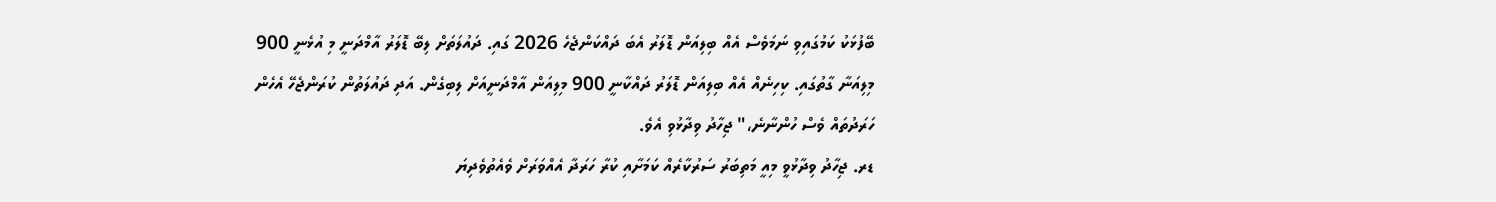ބޭފުޅަކު ކަމުގައިވި ނަމަވެސް އެއް ބިލިއަން ޑޮލަރު އެބަ ދައްކަންޖެހެ 2026 ގައި. ދައުލަތަށް ލިބޭ ޑޮލަރު އާމްދަނީ މި އުޅެނީ 900 މިލިއަނާ ގާތުގައި. ކިހިނެއް އެއް ބިލިއަން ޑޮލަރު ދައްކާނީ 900 މިލިއަން އާމްދަނީއަށް ލިބިގެން. އަދި ދައުލަތުން ކުރަންޖެހޭ އެހެން ހަރަދުތައް ވެސް ހުންނާނެ،" ޖިހާދު ވިދާޅުވި އެވެ.
ޑރ. ޖިހާދު ވިދާޅުވީ މިއީ މަތިބަރު ސަރުކާރެއް ކަމަށާއި ކުރާ ހަރަދާ އެއްވަރަށް ވެއެތުވެދިޔަ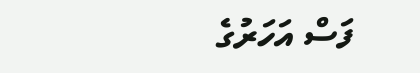ފަސް އަހަރުގެ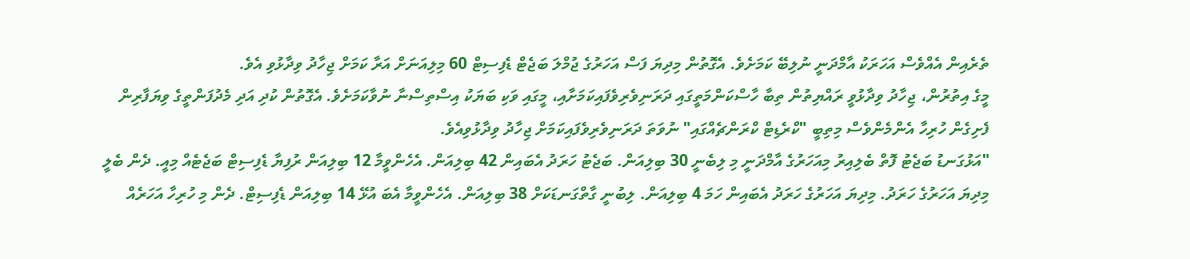ތެރެއިން އެއްވެސް އަހަރަކު އާމްދަނީ ނުލިބޭ ކަމަށެވެ. އެގޮތުން މިދިޔަ ފަސް އަހަރުގެ ޖުމްލަ ބަޖެޓް ޑެފިސިޓް 60 މިލިއަނަށް އަރާ ކަމަށް ޖިހާދު ވިދާޅުވި އެވެ.
މީގެ އިތުރުން، ޖިހާދު ވިދާޅުވީ ރައްޔިތުން ތިބާ ހާސްކަންމަތީގައި ދަރަނިވެރިވެފައިކަމަށާއި، މީގައި ވަކި ބަޔަކު އިސްތިސްނާ ނުވާކަމަށެވެ. އެގޮތުން ކުދި އަދި މެދުފަންތީގެ ވިޔަފާރިން ފެށިގެން ހުރިހާ އެންމެންވެސް މިތިބީ "ކްރެޑިޓް ކްރަންޗެއްގައި" ނުވަތަ ދަރަނިވެރިވެފައިކަމަށް ޖިހާދު ވިދާޅުވިއެވެ.
"އަޅުގަނޑު ބަޖެޓު ފޮތް ބެލިއިރު މިއަހަރުގެ އާމްދަނީ މި ލިބެނީ 30 ބިލިއަން. ބަޖެޓު ހަރަދު އެބައިން 42 ބިލިއަން. އެހެންވީމާ 12 ބިލިއަން ރުފިޔާ ޑެފިސިޓް ބަޖެޓެއް މިއީ. ދެން ބެލީ މިދިޔަ އަހަރުގެ ހަރަދު. މިދިޔަ އަހަރުގެ ހަރަދު އެބައިން ހަމަ 4 ބިލިއަން. ލިބުނީ ގާތްގަނޑަކަށް 38 ބިލިއަން. އެހެންވީމާ އެބަ އުޅޭ 14 ބިލިއަން ޑެފިސިޓް. ދެން މި ހުރިހާ އަހަރެއް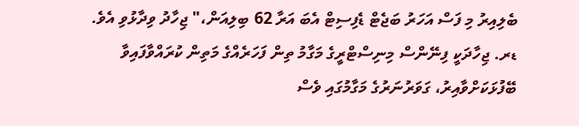ބެލިއިރު މި ފަސް އަހަރު ބަޖެޓް ޑެފިސިޓް އެބަ އަރާ 62 ބިލިއަން،" ޖިހާދު ވިދާޅުވި އެވެ.
ޑރ. ޖިހާދަކީ ފިނޭންސް މިނިސްޓްރީގެ މަގާމު ތިން ފަހަރެއްގެ މަތިން ކުރައްވާފައިވާ ބޭފުޅަކަށްވާއިރު، ގަވަރުނަރުގެ މަގާމުގައި ވެސް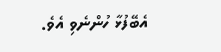އެބޭފުޅާ ހުންނެވި އެވެ.